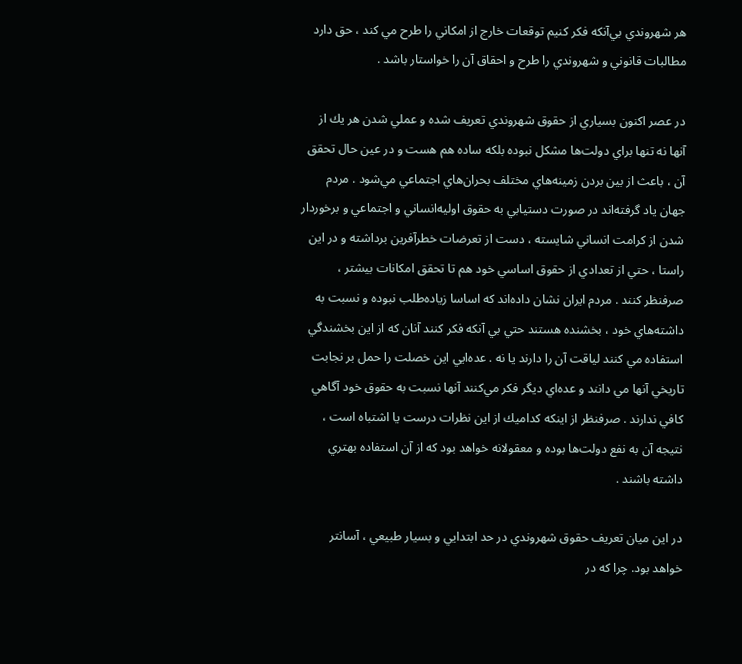هر شهروندي بي‌آنكه فكر كنيم توقعات خارج از امكاني را طرح مي كند ، حق دارد مطالبات قانوني و شهروندي را طرح و احقاق آن را خواستار باشد .

در عصر اكنون بسياري از حقوق شهروندي تعريف شده و عملي شدن هر يك از آنها نه تنها براي دولت‌ها مشكل نبوده بلكه ساده هم هست و در عين حال تحقق آن ، باعث از بين بردن زمينه‌هاي مختلف بحران‌هاي اجتماعي مي‌شود . مردم جهان ياد گرفته‌اند در صورت دستيابي به حقوق اوليه‌انساني و اجتماعي و برخوردار شدن از كرامت انساني شايسته ، دست از تعرضات خطرآفرين برداشته و در اين راستا ، حتي از تعدادي از حقوق اساسي خود هم تا تحقق امكانات بيشتر ، صرفنظر كنند . مردم ايران نشان داده‌اند كه اساسا زياده‌طلب نبوده و نسبت به داشته‌هاي خود ، بخشنده هستند حتي بي آنكه فكر كنند آنان كه از اين بخشندگي استفاده مي كنند لياقت آن را دارند يا نه . عده‌ايي اين خصلت را حمل بر نجابت تاريخي آنها مي دانند و عده‌اي ديگر فكر مي‌كنند آنها نسبت به حقوق خود آگاهي كافي ندارند . صرفنظر از اينكه كداميك از اين نظرات درست يا اشتباه است ، نتيجه آن به نفع دولت‌ها بوده و معقولانه خواهد بود كه از آن استفاده بهتري داشته باشند .

در اين ميان تعريف حقوق شهروندي در حد ابتدايي و بسيار طبيعي ، آسانتر خواهد بود. چرا كه در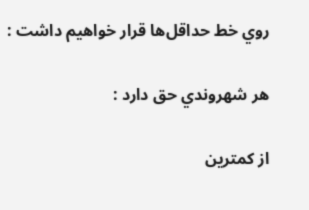روي خط حداقل‌ها قرار خواهيم داشت :

هر شهروندي حق دارد :

از كمترين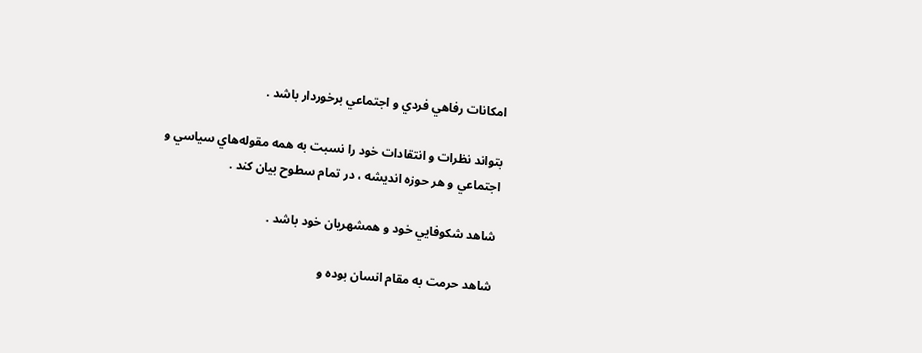امكانات رفاهي فردي و اجتماعي برخوردار باشد .

بتواند نظرات و انتقادات خود را نسبت به همه مقوله‌هاي سياسي و اجتماعي و هر حوزه انديشه ، در تمام سطوح بيان كند .

شاهد شكوفايي خود و همشهريان خود باشد .

شاهد حرمت به مقام انسان بوده و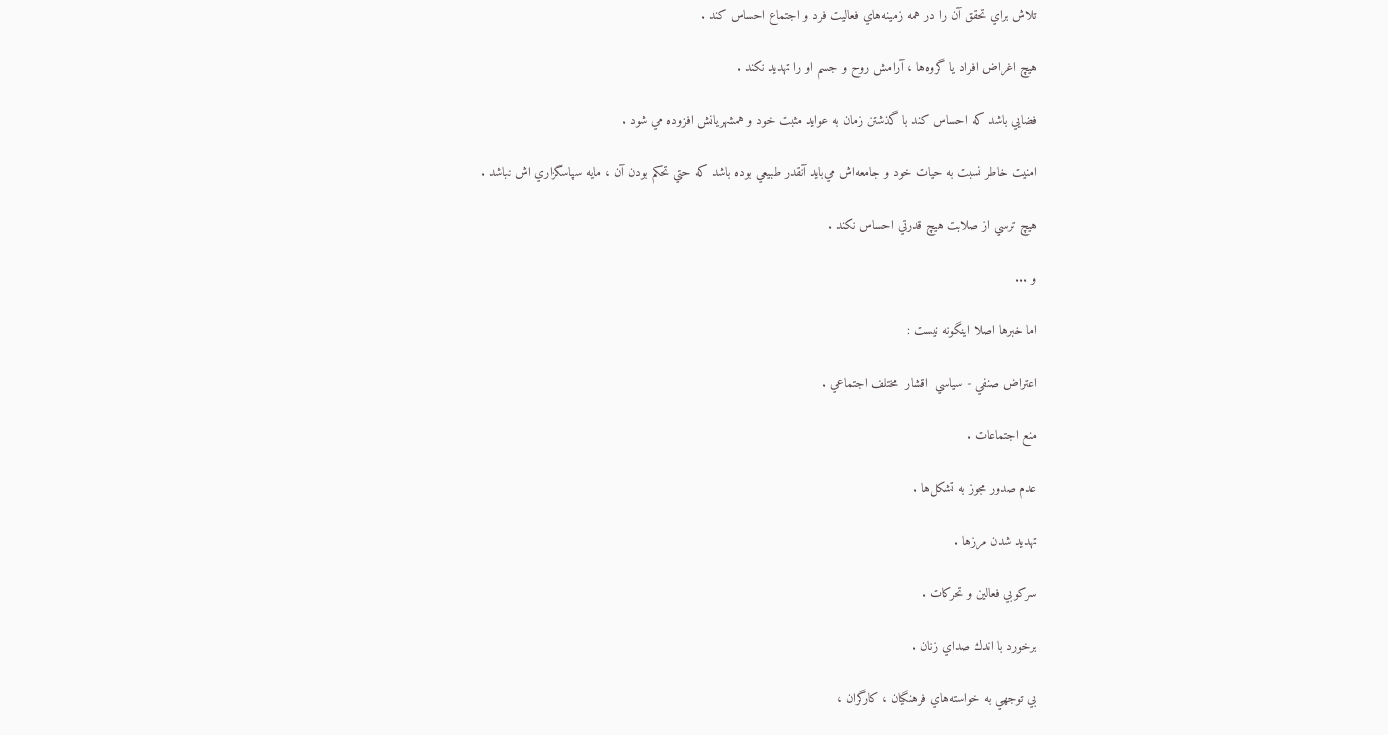تلاش براي تحقق آن را در همه زمينه‌هاي فعاليت فرد و اجتماع احساس كند .

هيچ اغراض افراد يا گروه‌ها ، آرامش روح و جسم او را تهديد نكند .

فضايي باشد كه احساس كند با گذشتن زمان به عوايد مثبت خود و همشهريانش افزوده مي شود .

امنيت خاطر نسبت به حيات خود و جامعه‌اش مي‌بايد آنقدر طبيعي بوده باشد كه حتي تحكم بودن آن ، مايه سپاسگزاري اش نباشد .

هيچ ترسي از صلابت هيچ قدرتي احساس نكند .

و ...

اما خبرها اصلا اينگونه نيست :

اعتراض صنفي - سياسي  اقشار  مختلف اجتماعي .

منع اجتماعات .

عدم صدور مجوز به تشكل‌ها .

تهديد شدن مرزها .

سركوبي فعالين و تحركات .

برخورد با اندك صداي زنان .

بي توجهي به خواسته‌هاي فرهنگيان ، كارگران ،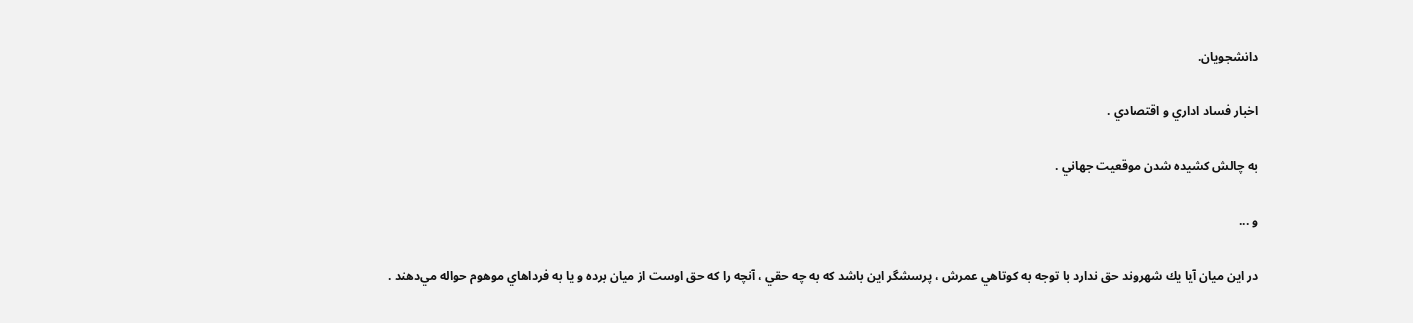دانشجويان.

اخبار فساد اداري و اقتصادي .

به چالش كشيده شدن موقعيت جهاني .

و ...

در اين ميان آيا يك شهروند حق ندارد با توجه به كوتاهي عمرش ، پرسشگر اين باشد كه به چه حقي ، آنچه را كه حق اوست از ميان برده و يا به فرداهاي موهوم حواله مي‌دهند .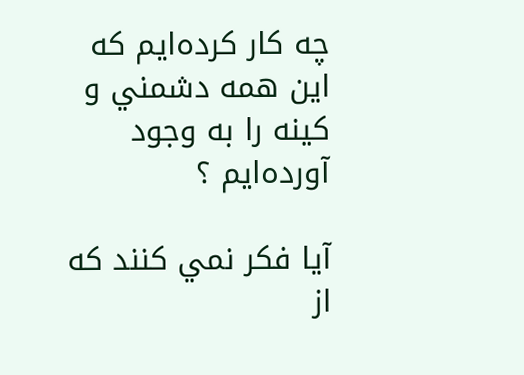چه كار كرده‌ايم كه اين همه دشمني و كينه را به وجود آورده‌ايم ؟

آيا فكر نمي كنند كه از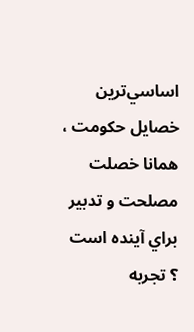اساسي‌ترين خصايل حكومت ، همانا خصلت مصلحت و تدبير براي آينده است ؟ تجربه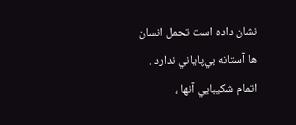نشان داده است تحمل انسان ها آستانه بي‌پاياني ندارد . اتمام شكيبايي آنها ،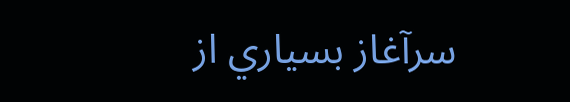سرآغاز بسياري از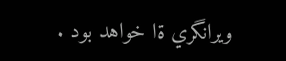ويرانگري ةا خواهد بود .